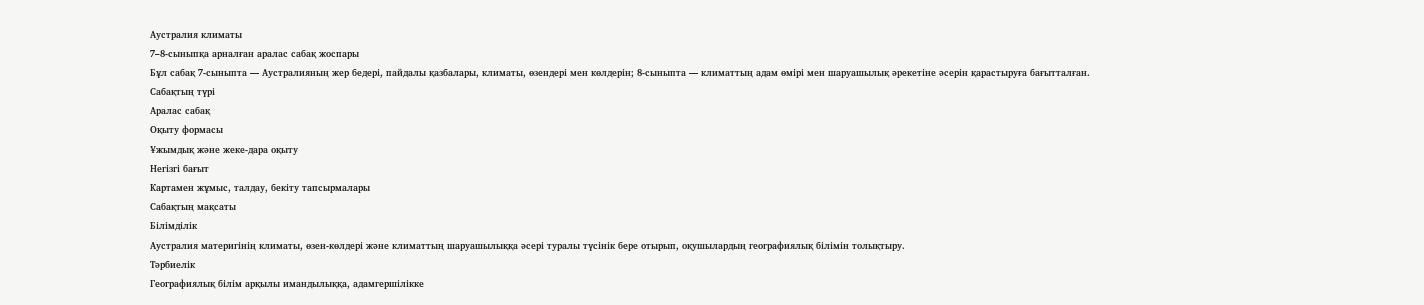Аустралия климаты
7–8-сыныпқа арналған аралас сабақ жоспары
Бұл сабақ 7-сыныпта — Аустралияның жер бедері, пайдалы қазбалары, климаты, өзендері мен көлдерін; 8-сыныпта — климаттың адам өмірі мен шаруашылық әрекетіне әсерін қарастыруға бағытталған.
Сабақтың түрі
Аралас сабақ
Оқыту формасы
Ұжымдық және жеке-дара оқыту
Негізгі бағыт
Картамен жұмыс, талдау, бекіту тапсырмалары
Сабақтың мақсаты
Білімділік
Аустралия материгінің климаты, өзен-көлдері және климаттың шаруашылыққа әсері туралы түсінік бере отырып, оқушылардың географиялық білімін толықтыру.
Тәрбиелік
Географиялық білім арқылы имандылыққа, адамгершілікке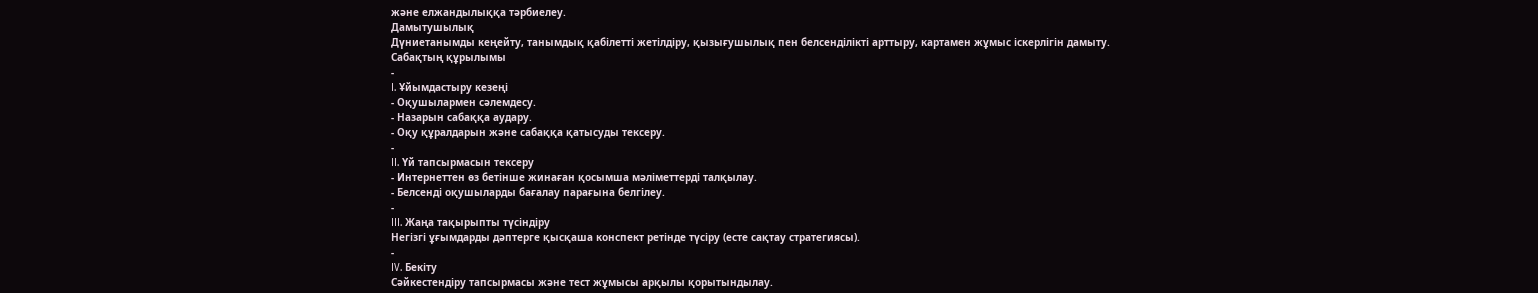және елжандылыққа тәрбиелеу.
Дамытушылық
Дүниетанымды кеңейту, танымдық қабілетті жетілдіру, қызығушылық пен белсенділікті арттыру, картамен жұмыс іскерлігін дамыту.
Сабақтың құрылымы
-
I. Ұйымдастыру кезеңі
- Оқушылармен сәлемдесу.
- Назарын сабаққа аудару.
- Оқу құралдарын және сабаққа қатысуды тексеру.
-
II. Үй тапсырмасын тексеру
- Интернеттен өз бетінше жинаған қосымша мәліметтерді талқылау.
- Белсенді оқушыларды бағалау парағына белгілеу.
-
III. Жаңа тақырыпты түсіндіру
Негізгі ұғымдарды дәптерге қысқаша конспект ретінде түсіру (есте сақтау стратегиясы).
-
IV. Бекіту
Сәйкестендіру тапсырмасы және тест жұмысы арқылы қорытындылау.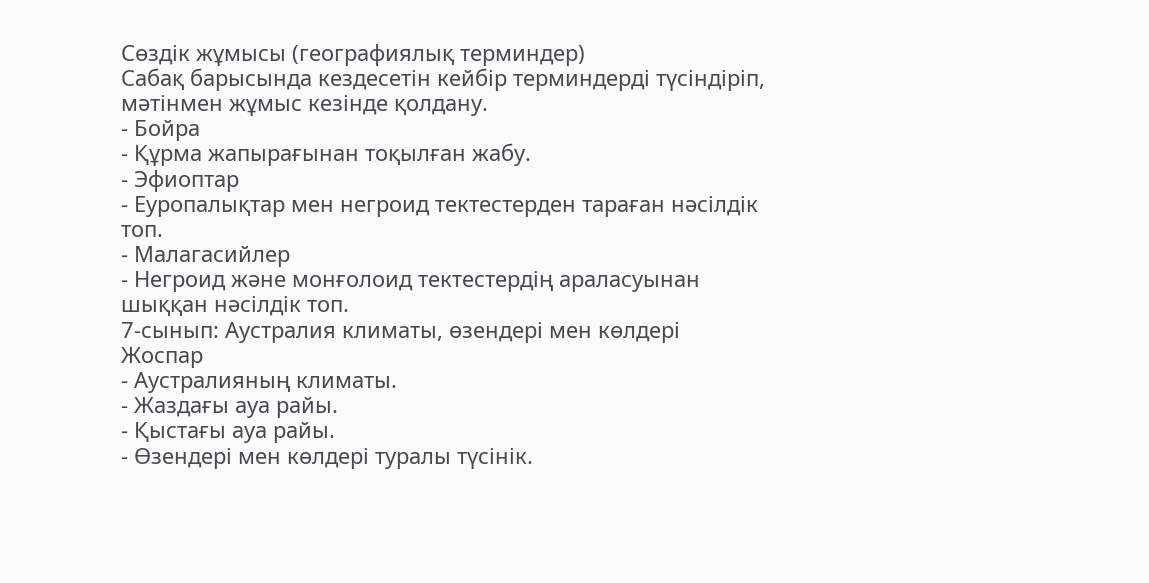Сөздік жұмысы (географиялық терминдер)
Сабақ барысында кездесетін кейбір терминдерді түсіндіріп, мәтінмен жұмыс кезінде қолдану.
- Бойра
- Құрма жапырағынан тоқылған жабу.
- Эфиоптар
- Еуропалықтар мен негроид тектестерден тараған нәсілдік топ.
- Малагасийлер
- Негроид және монғолоид тектестердің араласуынан шыққан нәсілдік топ.
7-сынып: Аустралия климаты, өзендері мен көлдері
Жоспар
- Аустралияның климаты.
- Жаздағы ауа райы.
- Қыстағы ауа райы.
- Өзендері мен көлдері туралы түсінік.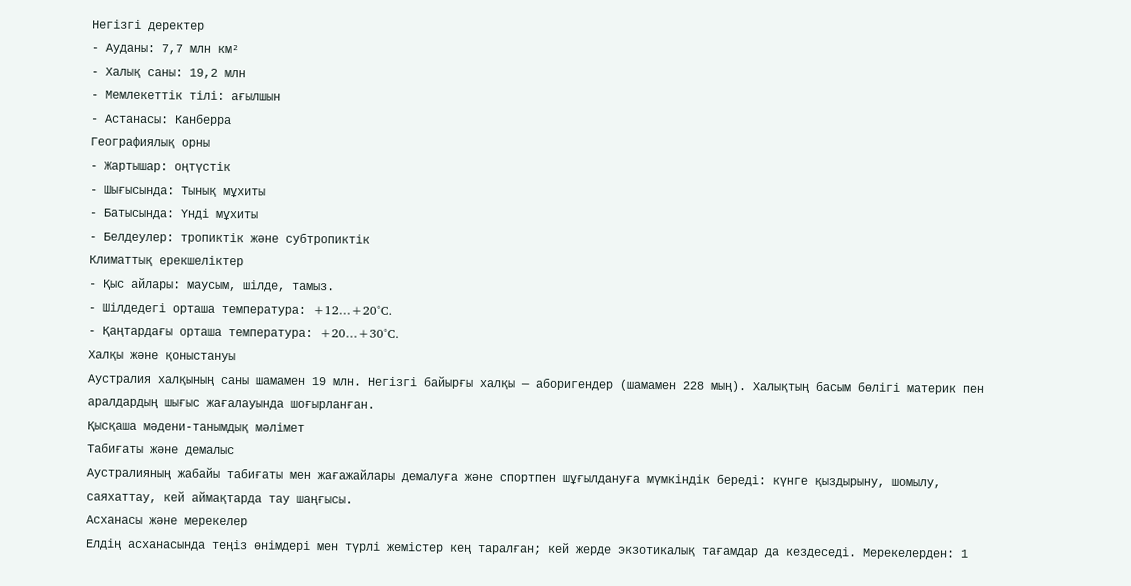Негізгі деректер
- Ауданы: 7,7 млн км²
- Халық саны: 19,2 млн
- Мемлекеттік тілі: ағылшын
- Астанасы: Канберра
Географиялық орны
- Жартышар: оңтүстік
- Шығысында: Тынық мұхиты
- Батысында: Үнді мұхиты
- Белдеулер: тропиктік және субтропиктік
Климаттық ерекшеліктер
- Қыс айлары: маусым, шілде, тамыз.
- Шілдедегі орташа температура: +12…+20°C.
- Қаңтардағы орташа температура: +20…+30°C.
Халқы және қоныстануы
Аустралия халқының саны шамамен 19 млн. Негізгі байырғы халқы — аборигендер (шамамен 228 мың). Халықтың басым бөлігі материк пен аралдардың шығыс жағалауында шоғырланған.
Қысқаша мәдени-танымдық мәлімет
Табиғаты және демалыс
Аустралияның жабайы табиғаты мен жағажайлары демалуға және спортпен шұғылдануға мүмкіндік береді: күнге қыздырыну, шомылу, саяхаттау, кей аймақтарда тау шаңғысы.
Асханасы және мерекелер
Елдің асханасында теңіз өнімдері мен түрлі жемістер кең таралған; кей жерде экзотикалық тағамдар да кездеседі. Мерекелерден: 1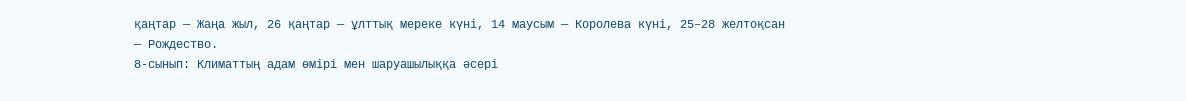қаңтар — Жаңа жыл, 26 қаңтар — ұлттық мереке күні, 14 маусым — Королева күні, 25–28 желтоқсан — Рождество.
8-сынып: Климаттың адам өмірі мен шаруашылыққа әсері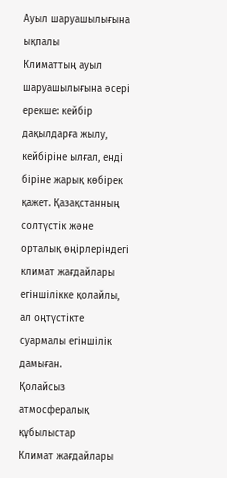Ауыл шаруашылығына ықпалы
Климаттың ауыл шаруашылығына әсері ерекше: кейбір дақылдарға жылу, кейбіріне ылғал, енді біріне жарық көбірек қажет. Қазақстанның солтүстік және орталық өңірлеріндегі климат жағдайлары егіншілікке қолайлы, ал оңтүстікте суармалы егіншілік дамыған.
Қолайсыз атмосфералық құбылыстар
Климат жағдайлары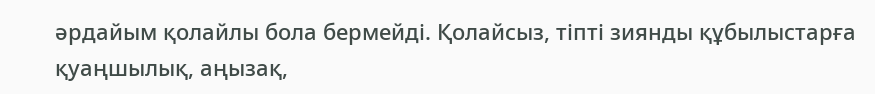әрдайым қолайлы бола бермейді. Қолайсыз, тіпті зиянды құбылыстарға қуаңшылық, аңызақ,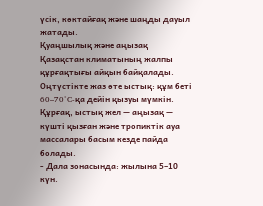үсік, көктайғақ және шаңды дауыл жатады.
Қуаңшылық және аңызақ
Қазақстан климатының жалпы құрғақтығы айқын байқалады. Оңтүстікте жаз өте ыстық: құм беті 60–70°C-қа дейін қызуы мүмкін. Құрғақ, ыстық жел — аңызақ — күшті қызған және тропиктік ауа массалары басым кезде пайда болады.
- Дала зонасында: жылына 5–10 күн.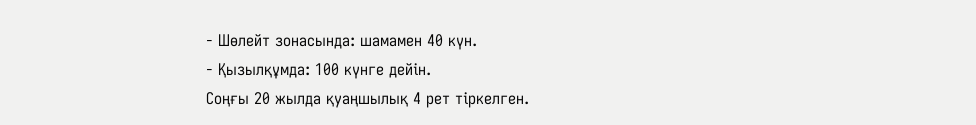- Шөлейт зонасында: шамамен 40 күн.
- Қызылқұмда: 100 күнге дейін.
Соңғы 20 жылда қуаңшылық 4 рет тіркелген.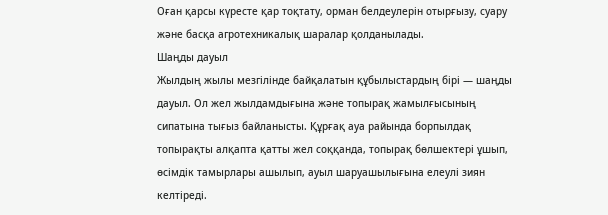Оған қарсы күресте қар тоқтату, орман белдеулерін отырғызу, суару және басқа агротехникалық шаралар қолданылады.
Шаңды дауыл
Жылдың жылы мезгілінде байқалатын құбылыстардың бірі — шаңды дауыл. Ол жел жылдамдығына және топырақ жамылғысының сипатына тығыз байланысты. Құрғақ ауа райында борпылдақ топырақты алқапта қатты жел соққанда, топырақ бөлшектері ұшып, өсімдік тамырлары ашылып, ауыл шаруашылығына елеулі зиян келтіреді.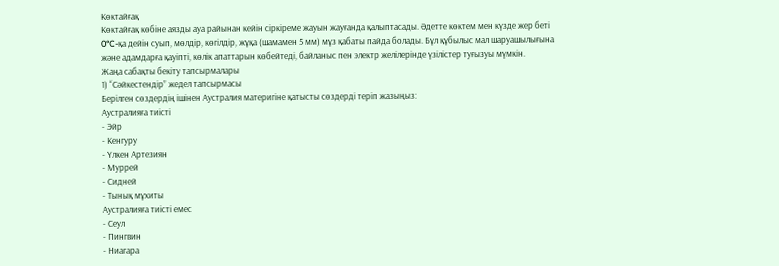Көктайғақ
Көктайғақ көбіне аязды ауа райынан кейін сіркіреме жауын жауғанда қалыптасады. Әдетте көктем мен күзде жер беті 0°C-қа дейін суып, мөлдір, көгілдір, жұқа (шамамен 5 мм) мұз қабаты пайда болады. Бұл құбылыс мал шаруашылығына және адамдарға қауіпті, көлік апаттарын көбейтеді, байланыс пен электр желілерінде үзілістер туғызуы мүмкін.
Жаңа сабақты бекіту тапсырмалары
1) “Сәйкестендір” жедел тапсырмасы
Берілген сөздердің ішінен Аустралия материгіне қатысты сөздерді теріп жазыңыз:
Аустралияға тиісті
- Эйр
- Кенгуру
- Үлкен Артезиян
- Муррей
- Сидней
- Тынық мұхиты
Аустралияға тиісті емес
- Сеул
- Пингвин
- Ниагара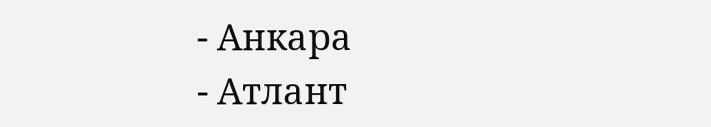- Анкара
- Атлант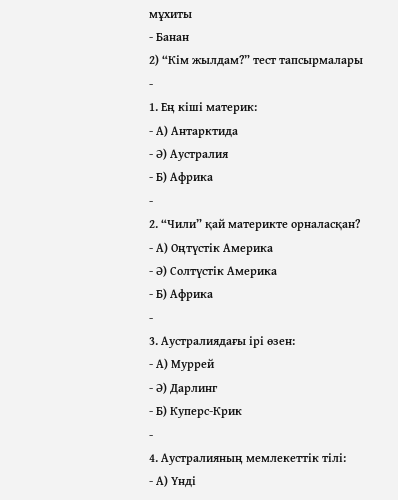мұхиты
- Банан
2) “Кім жылдам?” тест тапсырмалары
-
1. Ең кіші материк:
- А) Антарктида
- Ә) Аустралия
- Б) Африка
-
2. “Чили” қай материкте орналасқан?
- А) Оңтүстік Америка
- Ә) Солтүстік Америка
- Б) Африка
-
3. Аустралиядағы ірі өзен:
- А) Муррей
- Ә) Дарлинг
- Б) Куперс-Крик
-
4. Аустралияның мемлекеттік тілі:
- А) Үнді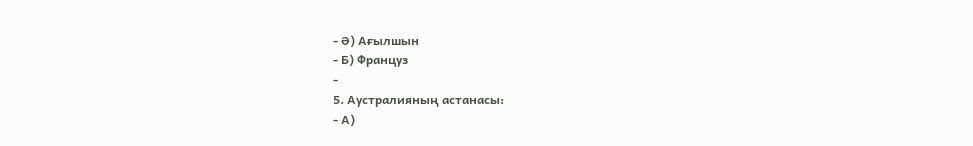- Ә) Ағылшын
- Б) Француз
-
5. Аустралияның астанасы:
- А)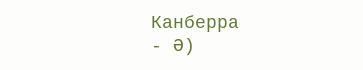Канберра
- Ә)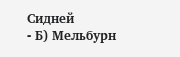Сидней
- Б) Мельбурн